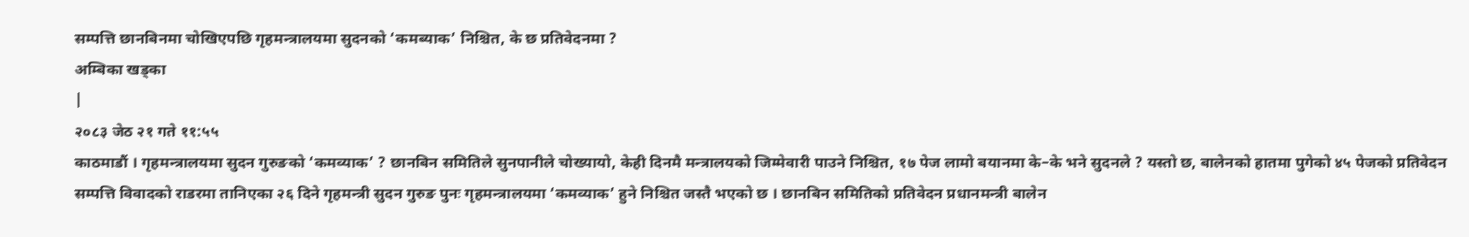सम्पत्ति छानबिनमा चोखिएपछि गृहमन्त्रालयमा सुदनको ‘कमब्याक’ निश्चित, के छ प्रतिवेदनमा ?
अम्बिका खड्का
|
२०८३ जेठ २१ गते ११:५५
काठमाडौं । गृहमन्त्रालयमा सुदन गुरुङको ‘कमव्याक’ ? छानबिन समितिले सुनपानीले चोख्यायो, केही दिनमै मन्त्रालयको जिम्मेवारी पाउने निश्चित, १७ पेज लामो बयानमा के–के भने सुदनले ? यस्तो छ, बालेनको हातमा पुगेको ४५ पेजको प्रतिवेदन
सम्पत्ति विवादको राडरमा तानिएका २६ दिने गृहमन्त्री सुदन गुरुङ पुनः गृहमन्त्रालयमा ‘कमव्याक’ हुने निश्चित जस्तै भएको छ । छानबिन समितिको प्रतिवेदन प्रधानमन्त्री बालेन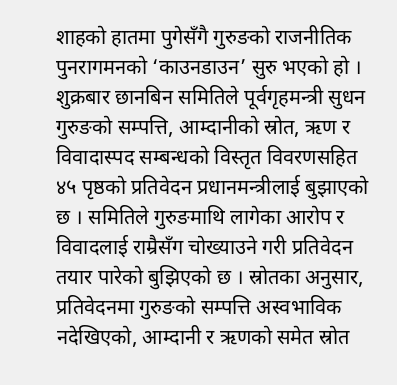शाहको हातमा पुगेसँगै गुरुङको राजनीतिक पुनरागमनको ‘काउनडाउन’ सुरु भएको हो ।
शुक्रबार छानबिन समितिले पूर्वगृहमन्त्री सुधन गुरुङको सम्पत्ति, आम्दानीको स्रोत, ऋण र विवादास्पद सम्बन्धको विस्तृत विवरणसहित ४५ पृष्ठको प्रतिवेदन प्रधानमन्त्रीलाई बुझाएको छ । समितिले गुरुङमाथि लागेका आरोप र विवादलाई राम्रैसँग चोख्याउने गरी प्रतिवेदन तयार पारेको बुझिएको छ । स्रोतका अनुसार, प्रतिवेदनमा गुरुङको सम्पत्ति अस्वभाविक नदेखिएको, आम्दानी र ऋणको समेत स्रोत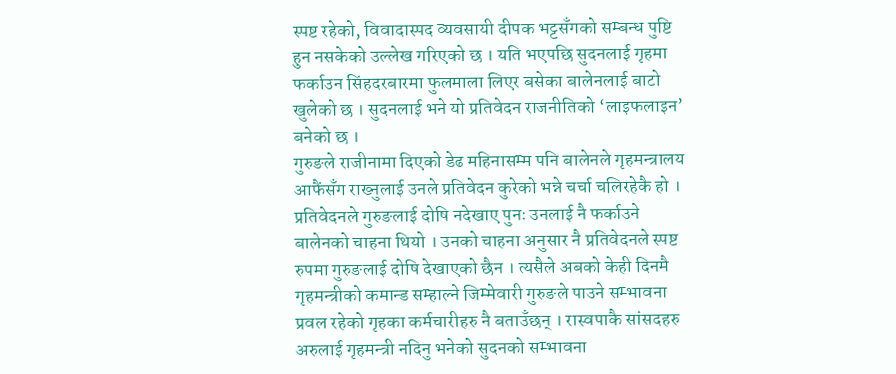स्पष्ट रहेको, विवादास्पद व्यवसायी दीपक भट्टसँगको सम्बन्ध पुष्टि हुन नसकेको उल्लेख गरिएको छ । यति भएपछि सुदनलाई गृहमा फर्काउन सिंहदरबारमा फुलमाला लिएर बसेका बालेनलाई बाटो खुलेको छ । सुदनलाई भने यो प्रतिवेदन राजनीतिको ‘लाइफलाइन’ बनेको छ ।
गुरुङले राजीनामा दिएको डेढ महिनासम्म पनि बालेनले गृहमन्त्रालय आफैंसँग राख्नुलाई उनले प्रतिवेदन कुरेको भन्ने चर्चा चलिरहेकै हो । प्रतिवेदनले गुरुङलाई दोषि नदेखाए पुनः उनलाई नै फर्काउने बालेनको चाहना थियो । उनको चाहना अनुसार नै प्रतिवेदनले स्पष्ट रुपमा गुरुङलाई दोषि देखाएको छैन । त्यसैले अबको केही दिनमै गृहमन्त्रीको कमान्ड सम्हाल्ने जिम्मेवारी गुरुङले पाउने सम्भावना प्रवल रहेको गृहका कर्मचारीहरु नै बताउँछन् । रास्वपाकै सांसदहरु अरुलाई गृहमन्त्री नदिनु भनेको सुदनको सम्भावना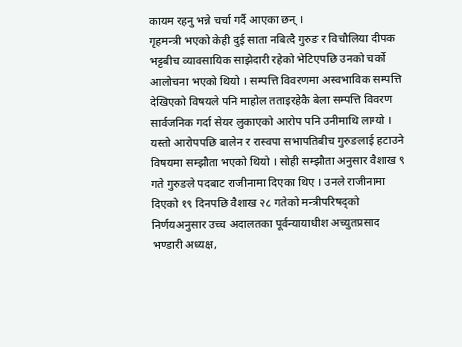कायम रहनु भन्ने चर्चा गर्दै आएका छन् ।
गृहमन्त्री भएको केही दुई साता नबित्दै गुरुङ र विचौलिया दीपक भट्टबीच व्यावसायिक साझेदारी रहेको भेटिएपछि उनको चर्को आलोचना भएको थियो । सम्पत्ति विवरणमा अस्वभाविक सम्पत्ति देखिएको विषयले पनि माहोल तताइरहेकै बेला सम्पत्ति विवरण सार्वजनिक गर्दा सेयर लुकाएको आरोप पनि उनीमाथि लाग्यो ।
यस्तो आरोपपछि बालेन र रास्वपा सभापतिबीच गुरुङलाई हटाउने विषयमा सम्झौता भएको थियो । सोही सम्झौता अनुसार वैशाख ९ गते गुरुङले पदबाट राजीनामा दिएका थिए । उनले राजीनामा दिएको १९ दिनपछि वैशाख २८ गतेको मन्त्रीपरिषद्को निर्णयअनुसार उच्च अदालतका पूर्वन्यायाधीश अच्युतप्रसाद भण्डारी अध्यक्ष,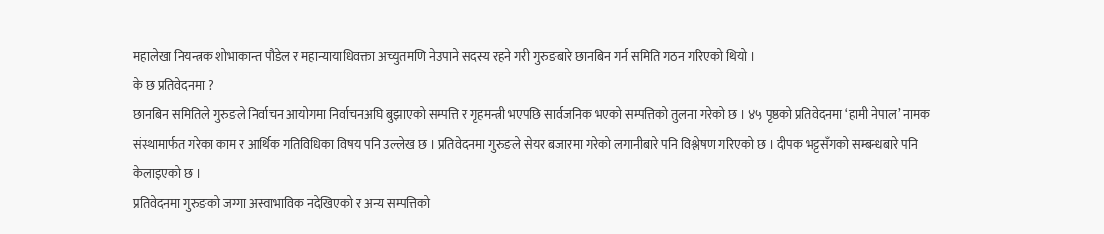महालेखा नियन्त्रक शोभाकान्त पौडेल र महान्यायाधिवक्ता अच्युतमणि नेउपाने सदस्य रहने गरी गुरुङबारे छानबिन गर्न समिति गठन गरिएको थियो ।
के छ प्रतिवेदनमा ?
छानबिन समितिले गुरुङले निर्वाचन आयोगमा निर्वाचनअघि बुझाएको सम्पत्ति र गृहमन्त्री भएपछि सार्वजनिक भएको सम्पत्तिको तुलना गरेको छ । ४५ पृष्ठको प्रतिवेदनमा ‘हामी नेपाल’ नामक संस्थामार्फत गरेका काम र आर्थिक गतिविधिका विषय पनि उल्लेख छ । प्रतिवेदनमा गुरुङले सेयर बजारमा गरेको लगानीबारे पनि विश्लेषण गरिएको छ । दीपक भट्टसँगको सम्बन्धबारे पनि केलाइएको छ ।
प्रतिवेदनमा गुरुङको जग्गा अस्वाभाविक नदेखिएको र अन्य सम्पत्तिको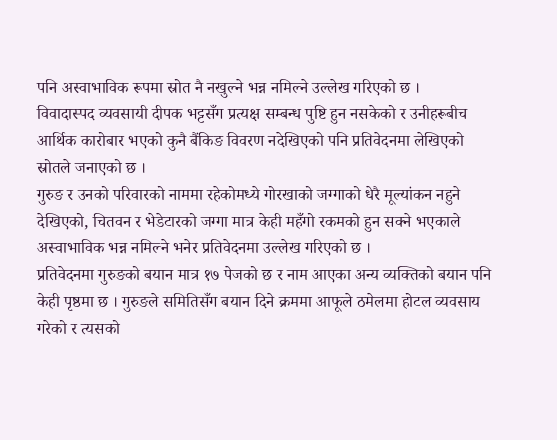पनि अस्वाभाविक रूपमा स्रोत नै नखुल्ने भन्न नमिल्ने उल्लेख गरिएको छ ।
विवादास्पद व्यवसायी दीपक भट्टसँग प्रत्यक्ष सम्बन्ध पुष्टि हुन नसकेको र उनीहरूबीच आर्थिक कारोबार भएको कुनै बैंकिङ विवरण नदेखिएको पनि प्रतिवेदनमा लेखिएको स्रोतले जनाएको छ ।
गुरुङ र उनको परिवारको नाममा रहेकोमध्ये गोरखाको जग्गाको धेरै मूल्यांकन नहुने देखिएको, चितवन र भेडेटारको जग्गा मात्र केही महँगो रकमको हुन सक्ने भएकाले अस्वाभाविक भन्न नमिल्ने भनेर प्रतिवेदनमा उल्लेख गरिएको छ ।
प्रतिवेदनमा गुरुङको बयान मात्र १७ पेजको छ र नाम आएका अन्य व्यक्तिको बयान पनि केही पृष्ठमा छ । गुरुङले समितिसँग बयान दिने क्रममा आफूले ठमेलमा होटल व्यवसाय गरेको र त्यसको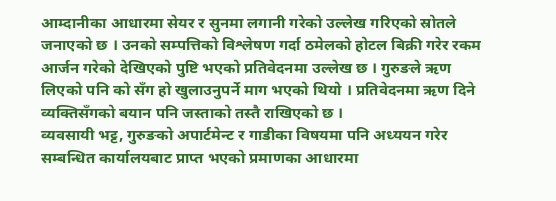आम्दानीका आधारमा सेयर र सुनमा लगानी गरेको उल्लेख गरिएको स्रोतले जनाएको छ । उनको सम्पत्तिको विश्लेषण गर्दा ठमेलको होटल बिक्री गरेर रकम आर्जन गरेको देखिएको पुष्टि भएको प्रतिवेदनमा उल्लेख छ । गुरुङले ऋण लिएको पनि को सँग हो खुलाउनुपर्ने माग भएको थियो । प्रतिवेदनमा ऋण दिने व्यक्तिसँगको बयान पनि जस्ताको तस्तै राखिएको छ ।
व्यवसायी भट्ट, गुरुङको अपार्टमेन्ट र गाडीका विषयमा पनि अध्ययन गरेर सम्बन्धित कार्यालयबाट प्राप्त भएको प्रमाणका आधारमा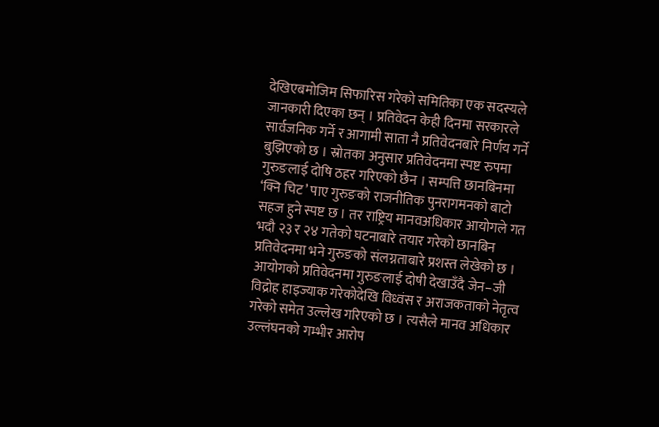देखिएबमोजिम सिफारिस गरेको समितिका एक सदस्यले जानकारी दिएका छन् । प्रतिवेदन केही दिनमा सरकारले सार्वजनिक गर्ने र आगामी साता नै प्रतिवेदनबारे निर्णय गर्ने बुझिएको छ । स्रोतका अनुसार प्रतिवेदनमा स्पष्ट रुपमा गुरुङलाई दोषि ठहर गरिएको छैन । सम्पत्ति छानबिनमा ‘क्नि चिट’ पाए गुरुङको राजनीतिक पुनरागमनको बाटो सहज हुने स्पष्ट छ । तर राष्ट्रिय मानवअधिकार आयोगले गत भदौ २३ र २४ गतेको घटनाबारे तयार गरेको छानबिन प्रतिवेदनमा भने गुरुङको संलग्नताबारे प्रशस्त लेखेको छ । आयोगको प्रतिवेदनमा गुरुङलाई दोषी देखाउँदै जेन–जी विद्रोह हाइज्याक गरेकोदेखि विध्वंस र अराजकताको नेतृत्व गरेको समेत उल्लेख गरिएको छ । त्यसैले मानव अधिकार उल्लंघनको गम्भीर आरोप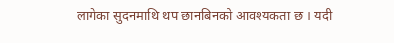लागेका सुदनमाथि थप छानबिनको आवश्यकता छ । यदी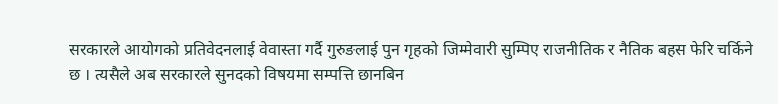सरकारले आयोगको प्रतिवेदनलाई वेवास्ता गर्दै गुरुङलाई पुन गृहको जिम्मेवारी सुम्पिए राजनीतिक र नैतिक बहस फेरि चर्किने छ । त्यसैले अब सरकारले सुनदको विषयमा सम्पत्ति छानबिन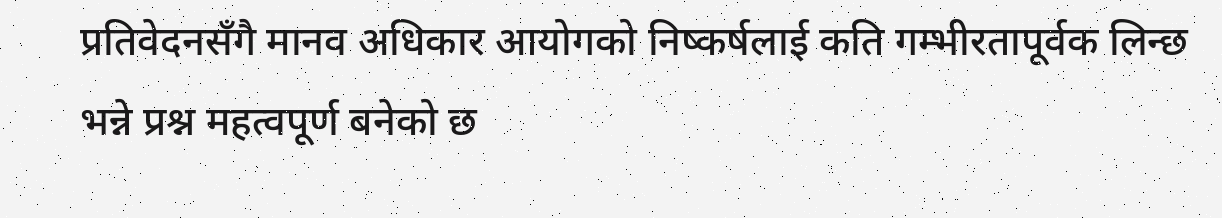प्रतिवेदनसँगै मानव अधिकार आयोगको निष्कर्षलाई कति गम्भीरतापूर्वक लिन्छ भन्ने प्रश्न महत्वपूर्ण बनेको छ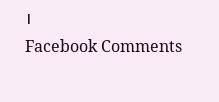।
Facebook Comments